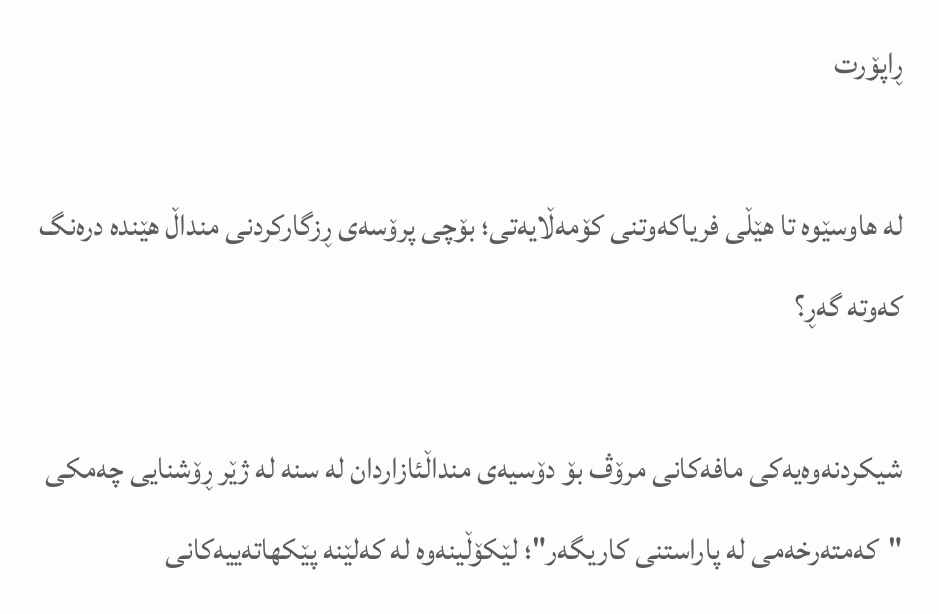ڕاپۆرت

لە هاوسێوە تا هێڵی فریاکەوتنی کۆمەڵایەتی؛ بۆچی پرۆسەی ڕزگارکردنی منداڵ هێندە درەنگ کەوتە گەڕ؟

شیکردنەوەیەکی مافەکانی مرۆڤ بۆ دۆسیەی منداڵئازاردان لە سنە لە ژێر ڕۆشنایی چەمکی "کەمتەرخەمی لە پاراستنی کاریگەر"؛ لێکۆڵینەوە لە کەلێنە پێکهاتەییەکانی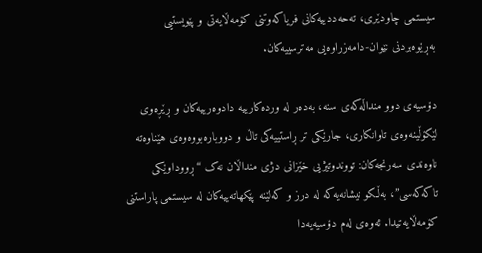سیستمی چاودێری، تەحەددییەکانی فریاکەوتنی کۆمەڵایەتی و پێویستیی بەڕێوەبردنی نێوان-دامەزراوەیی مەترسییەکان.

دۆسیەی دوو منداڵەکەی سنە، بەدەر لە وردەکارییە دادوەرییەکان و ڕێڕەوی لێکۆڵینەوەی تاوانکاری، جارێکی تر ڕاستییەکی تاڵ و دووبارەبووەوەی هێناوەتە ناوەندی سەرنجەکان: تووندوتیژیی خێزانی دژی منداڵان نەک “ڕووداوێکی تاکەکەسی”، بەڵکو نیشانەیەکە لە درز و کەلێنە پێکهاتەییەکان لە سیستمی پاراستنی کۆمەڵایەتیدا. ئەوەی لەم دۆسیەیەدا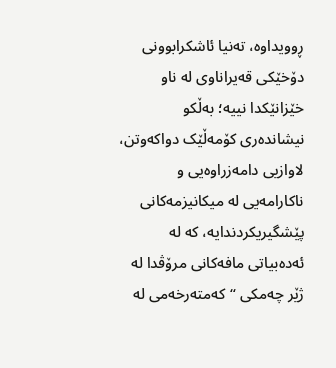ڕوویداوە، تەنیا ئاشکرابوونی دۆخێکی قەیراناوی لە ناو خێزانێکدا نییە؛ بەڵکو نیشاندەری کۆمەڵێک دواکەوتن، لاوازیی دامەزراوەیی و ناکارامەیی لە میکانیزمەکانی پێشگیریکردندایە، کە لە ئەدەبیاتی مافەکانی مرۆڤدا لە ژێر چەمکی “کەمتەرخەمی لە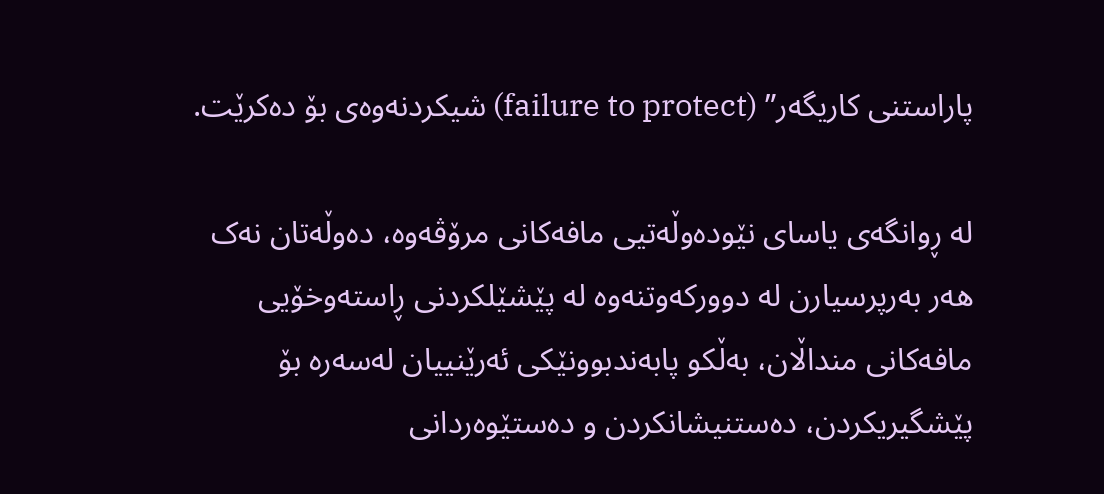پاراستنی کاریگەر” (failure to protect) شیکردنەوەی بۆ دەکرێت.

لە ڕوانگەی یاسای نێودەوڵەتیی مافەکانی مرۆڤەوە، دەوڵەتان نەک هەر بەرپرسیارن لە دوورکەوتنەوە لە پێشێلکردنی ڕاستەوخۆیی مافەکانی منداڵان، بەڵکو پابەندبوونێکی ئەرێنییان لەسەرە بۆ پێشگیریکردن، دەستنیشانکردن و دەستێوەردانی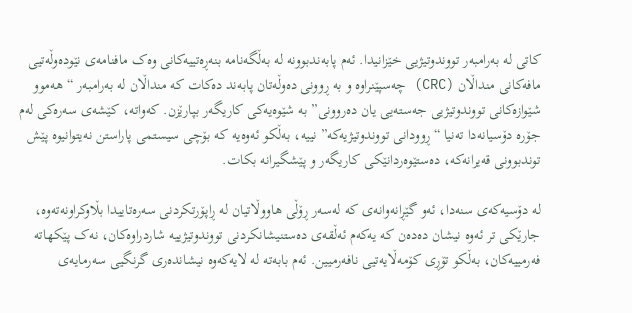کاتی لە بەرامبەر تووندوتیژیی خێزانیدا. ئەم پابەندبوونە لە بەڵگەنامە بنەڕەتییەکانی وەک مافنامەی نێودەوڵەتیی مافەکانی منداڵان (CRC) چەسپێنراوە و بە ڕوونی دەوڵەتان پابەند دەکات کە منداڵان لە بەرامبەر “هەموو شێوازەکانی تووندوتیژیی جەستەیی یان دەروونی” بە شێوەیەکی کاریگەر بپارێزن. کەواتە، کێشەی سەرەکی لەم جۆرە دۆسیانەدا تەنیا “ڕوودانی تووندوتیژیەکە” نییە، بەڵکو ئەوەیە کە بۆچی سیستمی پاراستن نەیتوانیوە پێش توندبوونی قەیرانەکە، دەستێوەردانێکی کاریگەر و پێشگیرانە بکات.

لە دۆسیەکەی سنەدا، ئەو گێڕانەوانەی کە لەسەر ڕۆڵی هاووڵاتیان لە ڕاپۆرتکردنی سەرەتاییدا بڵاوکراونەتەوە، جارێکی تر ئەوە نیشان دەدەن کە یەکەم ئەڵقەی دەستنیشانکردنی تووندوتیژییە شاردراوەکان، نەک پێکهاتە فەرمییەکان، بەڵکو تۆڕی کۆمەڵایەتیی نافەرمیین. ئەم بابەتە لە لایەکەوە نیشاندەری گرنگیی سەرمایەی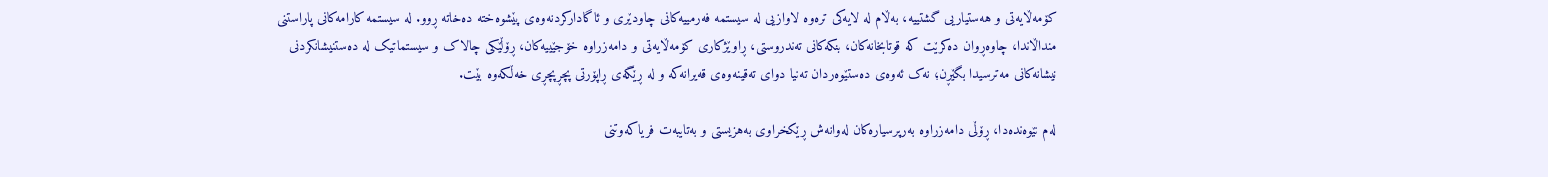کۆمەڵایەتی و هەستیاریی گشتییە، بەڵام لە لایەکی ترەوە لاوازیی لە سیستمە فەرمییەکانی چاودێری و ئاگادارکردنەوەی پێشوەختە دەخاتە ڕوو. لە سیستمە کارامەکانی پاراستنی منداڵاندا، چاوەڕوان دەکرێت کە قوتابخانەکان، بنکەکانی تەندروستی، ڕاوێژکاری کۆمەڵایەتی و دامەزراوە خۆجێییەکان، ڕۆڵێکی چالاک و سیستماتیک لە دەستنیشانکردنی نیشانەکانی مەترسیدا بگێڕن؛ نەک ئەوەی دەستێوەردان تەنیا دوای تەقینەوەی قەیرانەکە و لە ڕێگەی ڕاپۆرتی پچڕپچڕی خەڵکەوە بێت.

لەم نێوەندەدا، ڕۆڵی دامەزراوە بەرپرسیارەکان لەوانەش ڕێکخراوی بەهزیستی و بەتایبەت فریاکەوتنی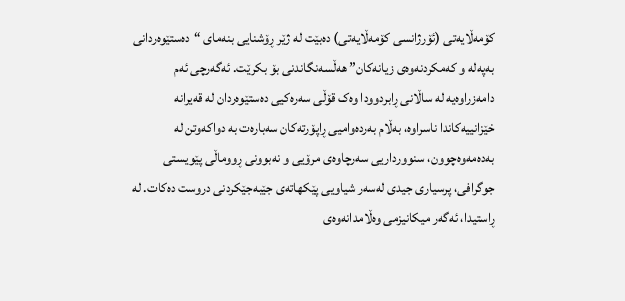کۆمەڵایەتی (ئۆرژانسی کۆمەڵایەتی) دەبێت لە ژێر ڕۆشنایی بنەمای “دەستێوەردانی بەپەلە و کەمکردنەوەی زیانەکان” هەڵسەنگاندنی بۆ بکرێت. ئەگەرچی ئەم دامەزراوەیە لە ساڵانی ڕابردوودا وەک قۆڵی سەرەکیی دەستێوەردان لە قەیرانە خێزانییەکاندا ناسراوە، بەڵام بەردەوامیی ڕاپۆرتەکان سەبارەت بە دواکەوتن لە بەدەمەوەچوون، سنوورداریی سەرچاوەی مرۆیی و نەبوونی ڕووماڵی پێویستی جوگرافی، پرسیاری جیدی لەسەر شیاویی پێکهاتەی جێبەجێکردنی دروست دەکات. لە ڕاستیدا، ئەگەر میکانیزمی وەڵامدانەوەی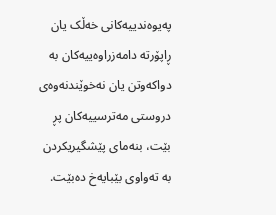پەیوەندییەکانی خەڵک یان ڕاپۆرتە دامەزراوەییەکان بە دواکەوتن یان نەخوێندنەوەی دروستی مەترسییەکان پڕ بێت، بنەمای پێشگیریکردن بە تەواوی بێبایەخ دەبێت.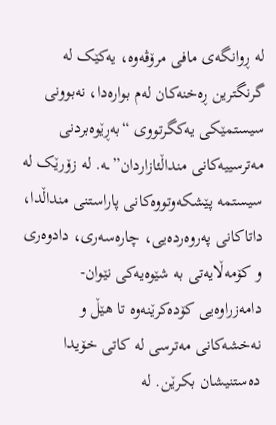لە ڕوانگەی مافی مرۆڤەوە، یەکێک لە گرنگترین ڕەخنەکان لەم بوارەدا، نەبوونی سیستمێکی یەکگرتووی “بەڕێوەبردنی مەترسییەکانی منداڵئازاردان”ـە. لە زۆرێک لە سیستمە پێشکەوتووەکانی پاراستنی منداڵدا، داتاکانی پەروەردەیی، چارەسەری، دادوەری و کۆمەڵایەتی بە شێوەیەکی نێوان-دامەزراوەیی کۆدەکرێنەوە تا هێڵ و نەخشەکانی مەترسی لە کاتی خۆیدا دەستنیشان بکرێن. لە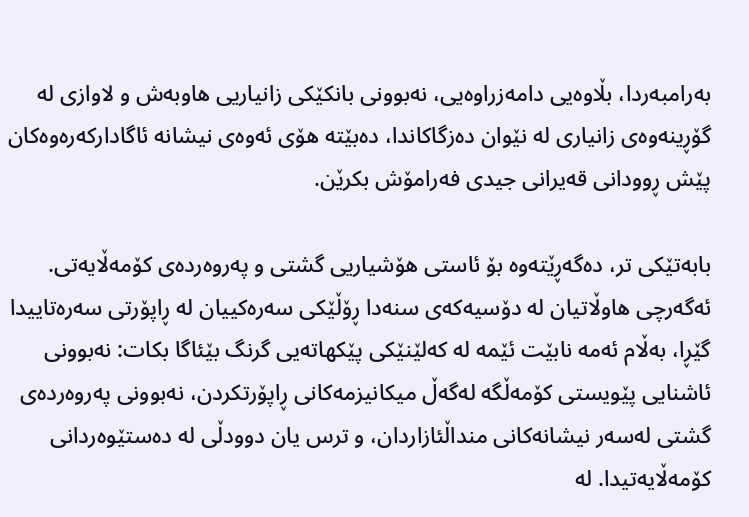بەرامبەردا، بڵاوەیی دامەزراوەیی، نەبوونی بانکێکی زانیاریی هاوبەش و لاوازی لە گۆڕینەوەی زانیاری لە نێوان دەزگاکاندا، دەبێتە هۆی ئەوەی نیشانە ئاگادارکەرەوەکان پێش ڕوودانی قەیرانی جیدی فەرامۆش بکرێن.

بابەتێکی تر، دەگەڕێتەوە بۆ ئاستی هۆشیاریی گشتی و پەروەردەی کۆمەڵایەتی. ئەگەرچی هاوڵاتیان لە دۆسیەکەی سنەدا ڕۆڵێکی سەرەکییان لە ڕاپۆرتی سەرەتاییدا گێڕا، بەڵام ئەمە نابێت ئێمە لە کەلێنێکی پێکهاتەیی گرنگ بێئاگا بکات: نەبوونی ئاشنایی پێویستی کۆمەڵگە لەگەڵ میکانیزمەکانی ڕاپۆرتکردن، نەبوونی پەروەردەی گشتی لەسەر نیشانەکانی منداڵئازاردان، و ترس یان دوودڵی لە دەستێوەردانی کۆمەڵایەتیدا. لە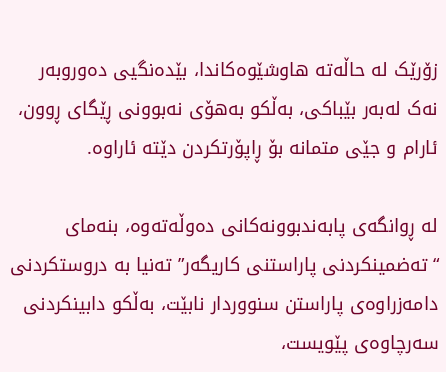زۆرێک لە حاڵەتە هاوشێوەکاندا، بێدەنگیی دەوروبەر نەک لەبەر بێباکی، بەڵکو بەهۆی نەبوونی ڕێگای ڕوون، ئارام و جێی متمانە بۆ ڕاپۆرتکردن دێتە ئاراوە.

لە ڕوانگەی پابەندبوونەکانی دەوڵەتەوە، بنەمای “تەضمینکردنی پاراستنی کاریگەر” تەنیا بە دروستکردنی دامەزراوەی پاراستن سنووردار نابێت، بەڵکو دابینکردنی سەرچاوەی پێویست،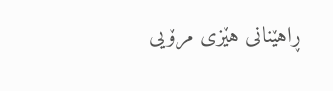ڕاهێنانی هێزی مرۆیی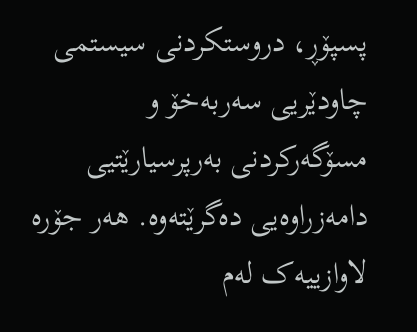پسپۆڕ، دروستکردنی سیستمی چاودێریی سەربەخۆ و مسۆگەرکردنی بەرپرسیارێتیی دامەزراوەیی دەگرێتەوە. هەر جۆرە لاوازییەک لەم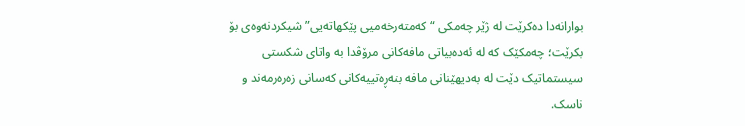بوارانەدا دەکرێت لە ژێر چەمکی “کەمتەرخەمیی پێکهاتەیی” شیکردنەوەی بۆ بکرێت؛ چەمکێک کە لە ئەدەبیاتی مافەکانی مرۆڤدا بە واتای شکستی سیستماتیک دێت لە بەدیهێنانی مافە بنەڕەتییەکانی کەسانی زەرەرمەند و ناسک.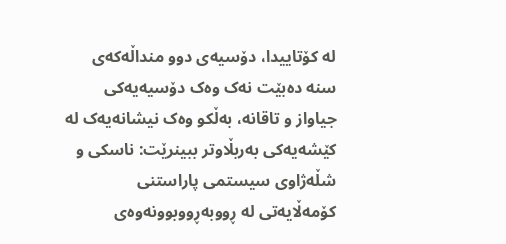لە کۆتاییدا، دۆسیەی دوو منداڵەکەی سنە دەبێت نەک وەک دۆسیەیەکی جیاواز و تاقانە، بەڵکو وەک نیشانەیەک لە کێشەیەکی بەربڵاوتر ببینرێت: ناسکی و شڵەژاوی سیستمی پاراستنی کۆمەڵایەتی لە ڕووبەڕووبوونەوەی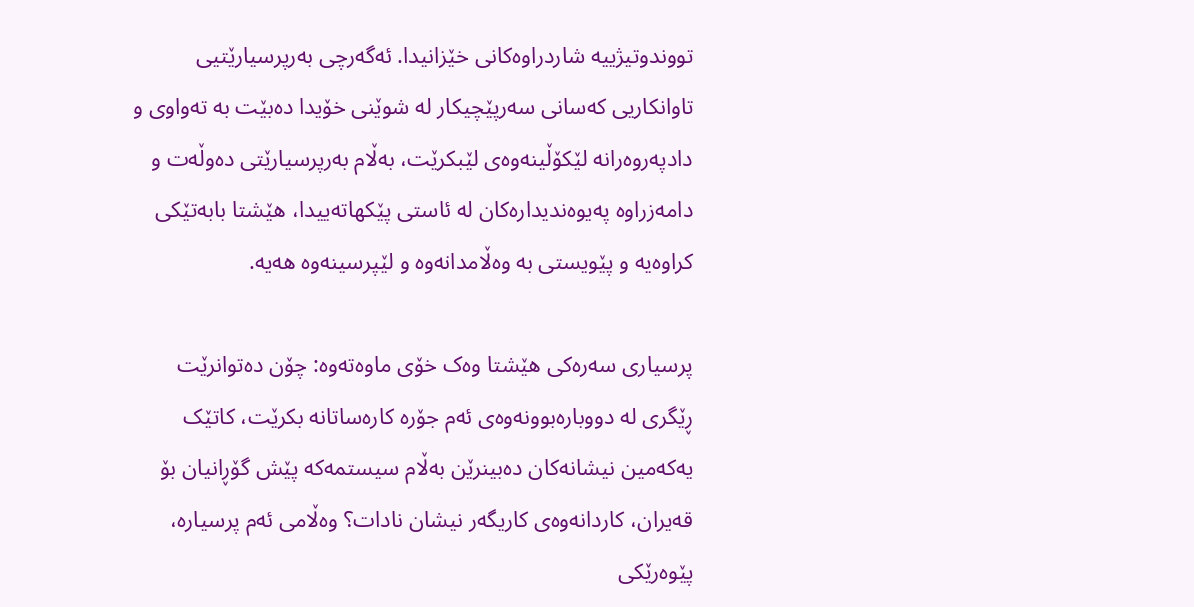تووندوتیژییە شاردراوەکانی خێزانیدا. ئەگەرچی بەرپرسیارێتیی تاوانکاریی کەسانی سەرپێچیکار لە شوێنی خۆیدا دەبێت بە تەواوی و دادپەروەرانە لێکۆڵینەوەی لێبکرێت، بەڵام بەرپرسیارێتی دەوڵەت و دامەزراوە پەیوەندیدارەکان لە ئاستی پێکهاتەییدا، هێشتا بابەتێکی کراوەیە و پێویستی بە وەڵامدانەوە و لێپرسینەوە هەیە.

پرسیاری سەرەکی هێشتا وەک خۆی ماوەتەوە: چۆن دەتوانرێت ڕێگری لە دووبارەبوونەوەی ئەم جۆرە کارەساتانە بکرێت، کاتێک یەکەمین نیشانەکان دەبینرێن بەڵام سیستمەکە پێش گۆڕانیان بۆ قەیران، کاردانەوەی کاریگەر نیشان نادات؟ وەڵامی ئەم پرسیارە، پێوەرێکی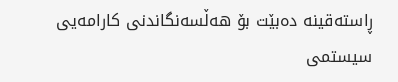ڕاستەقینە دەبێت بۆ هەڵسەنگاندنی کارامەیی سیستمی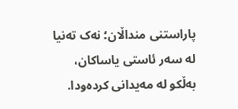پاراستنی منداڵان؛ نەک تەنیا لە سەر ئاستی یاساکان، بەڵکو لە مەیدانی کردەودا.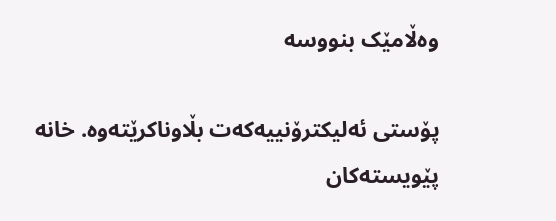وەڵامێک بنووسە

پۆستی ئەلیکترۆنییەکەت بڵاوناکرێتەوە. خانە پێویستەکان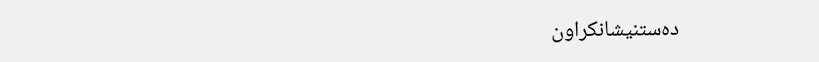دەستنیشانکراون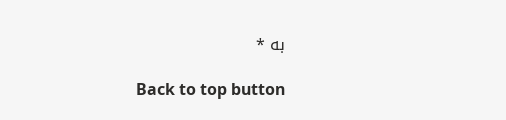بە *

Back to top button